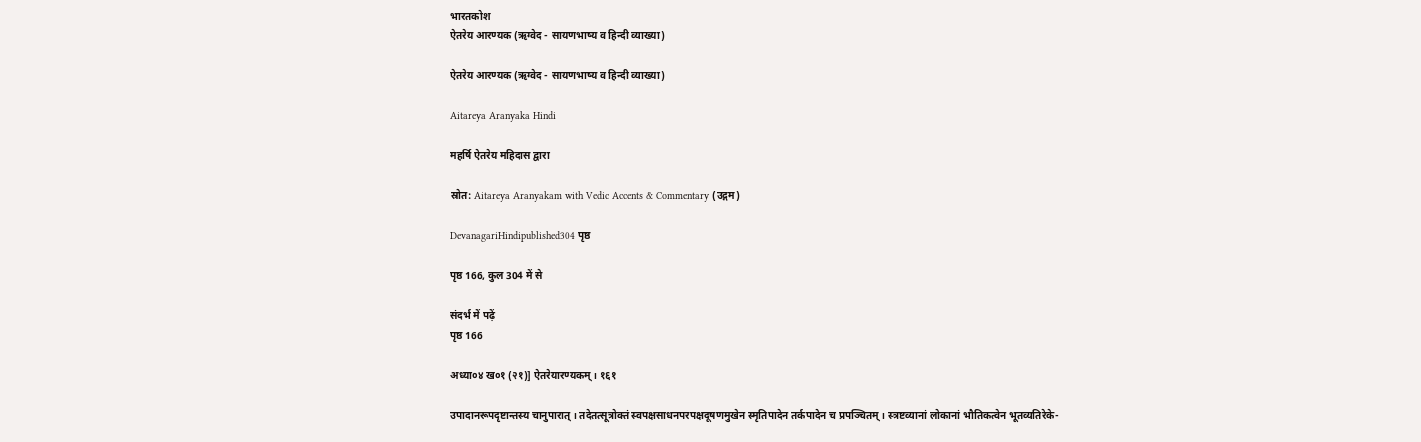भारतकोश
ऐतरेय आरण्यक (ऋग्वेद - सायणभाष्य व हिन्दी व्याख्या)

ऐतरेय आरण्यक (ऋग्वेद - सायणभाष्य व हिन्दी व्याख्या)

Aitareya Aranyaka Hindi

महर्षि ऐतरेय महिदास द्वारा

स्रोत: Aitareya Aranyakam with Vedic Accents & Commentary (उद्गम)

DevanagariHindipublished304 पृष्ठ

पृष्ठ 166, कुल 304 में से

संदर्भ में पढ़ें
पृष्ठ 166

अध्या०४ ख०१ (२१)] ऐतरेयारण्यकम् । १६१

उपादानरूपदृष्टान्तस्य चानुपारात् । तदेतत्सूत्रोक्तं स्वपक्षसाधनपरपक्षदूषणमुखेन स्मृतिपादेन तर्कपादेन च प्रपञ्चितम् । स्त्रष्टव्यानां लोकानां भौतिकत्वेन भूतव्यतिरेके-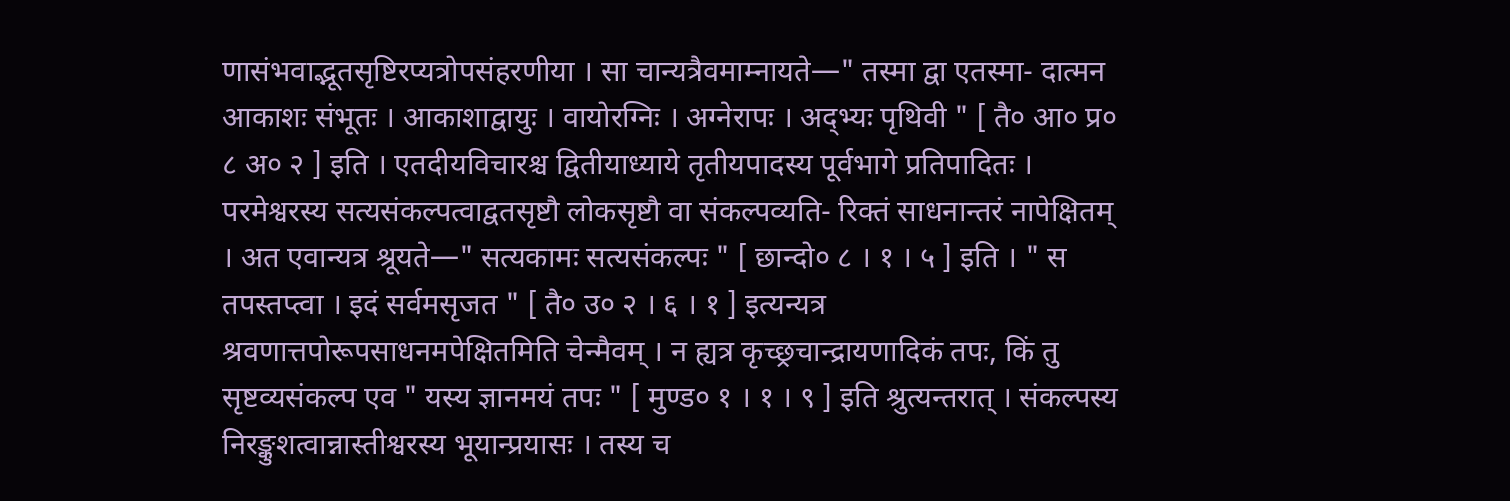णासंभवाद्भूतसृष्टिरप्यत्रोपसंहरणीया । सा चान्यत्रैवमाम्नायते—" तस्मा द्वा एतस्मा- दात्मन आकाशः संभूतः । आकाशाद्वायुः । वायोरग्निः । अग्नेरापः । अद्भ्यः पृथिवी " [ तै० आ० प्र० ८ अ० २ ] इति । एतदीयविचारश्च द्वितीयाध्याये तृतीयपादस्य पूर्वभागे प्रतिपादितः । परमेश्वरस्य सत्यसंकल्पत्वाद्वतसृष्टौ लोकसृष्टौ वा संकल्पव्यति- रिक्तं साधनान्तरं नापेक्षितम् । अत एवान्यत्र श्रूयते—" सत्यकामः सत्यसंकल्पः " [ छान्दो० ८ । १ । ५ ] इति । " स तपस्तप्त्वा । इदं सर्वमसृजत " [ तै० उ० २ । ६ । १ ] इत्यन्यत्र श्रवणात्तपोरूपसाधनमपेक्षितमिति चेन्मैवम् । न ह्यत्र कृच्छ्रचान्द्रायणादिकं तपः, किं तु सृष्टव्यसंकल्प एव " यस्य ज्ञानमयं तपः " [ मुण्ड० १ । १ । ९ ] इति श्रुत्यन्तरात् । संकल्पस्य निरङ्कुशत्वान्नास्तीश्वरस्य भूयान्प्रयासः । तस्य च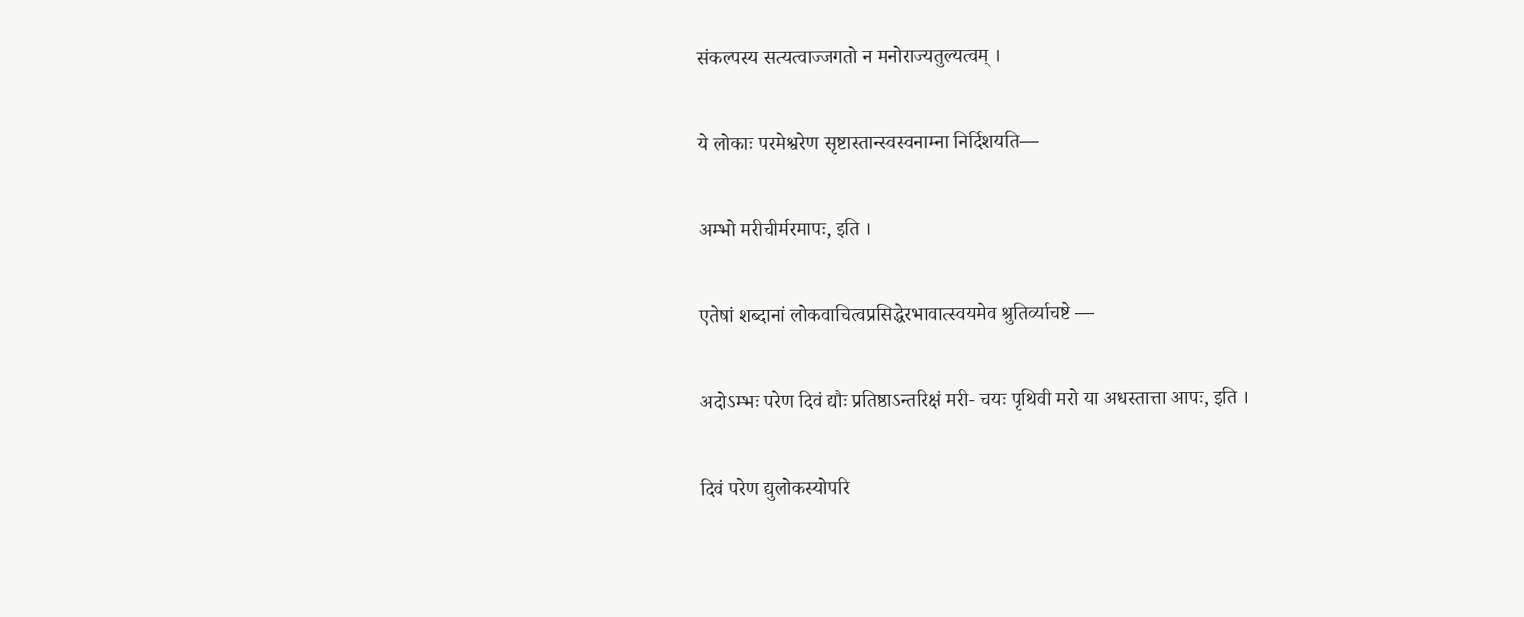संकल्पस्य सत्यत्वाज्जगतो न मनोराज्यतुल्यत्वम् ।

ये लोकाः परमेश्वरेण सृष्टास्तान्स्वस्वनाम्ना निर्दिशयति—

अम्भो मरीचीर्मरमापः, इति ।

एतेषां शब्दानां लोकवाचित्वप्रसिद्धेरभावात्स्वयमेव श्रुतिर्व्याचष्टे —

अदोऽम्भः परेण दिवं द्यौः प्रतिष्ठाऽन्तरिक्षं मरी- चयः पृथिवी मरो या अधस्तात्ता आपः, इति ।

दिवं परेण द्युलोकस्योपरि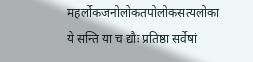महर्लोकजनोलोकतपोलोकसत्यलोका ये सन्ति या च द्यौः प्रतिष्ठा सर्वेषां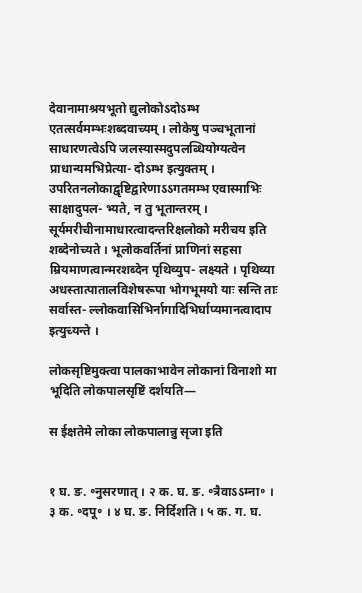देवानामाश्रयभूतो द्युलोकोऽदोऽम्भ एतत्सर्वमम्भःशब्दवाच्यम् । लोकेषु पञ्चभूतानां साधारणत्वेऽपि जलस्यास्मदुपलब्धियोग्यत्वेन प्राधान्यमभिप्रेत्या- दोऽम्भ इत्युक्तम् । उपरितनलोकाद्वृष्टिद्वारेणाऽऽगतमम्भ एवास्माभिः साक्षादुपल- भ्यते, न तु भूतान्तरम् । सूर्यमरीचीनामाधारत्वादन्तरिक्षलोको मरीचय इति शब्देनोच्यते । भूलोकवर्तिनां प्राणिनां सहसा म्रियमाणत्वान्मरशब्देन पृथिव्युप- लक्ष्यते । पृथिव्या अधस्तात्पातालविशेषरूपा भोगभूमयो याः सन्ति ताः सर्वास्त- ल्लोकवासिभिर्नागादिभिर्घाप्यमानत्वादाप इत्युच्यन्ते ।

लोकसृष्टिमुक्त्वा पालकाभावेन लोकानां विनाशो मा भूदिति लोकपालसृष्टिं दर्शयति—

स ईक्षतेमे लोका लोकपालान्नु सृजा इति


१ घ. ङ. ॰नुसरणात् । २ क. घ. ङ. ॰त्रैवाऽऽम्ना॰ । ३ क. ॰दपू॰ । ४ घ. ङ. निर्दिशति । ५ क. ग. घ.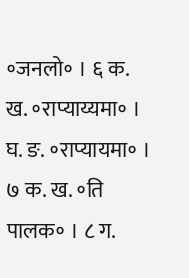॰जनलो॰ । ६ क. ख. ॰राप्याय्यमा॰ । घ. ङ. ॰राप्यायमा॰ । ७ क. ख. ॰ति पालक॰ । ८ ग.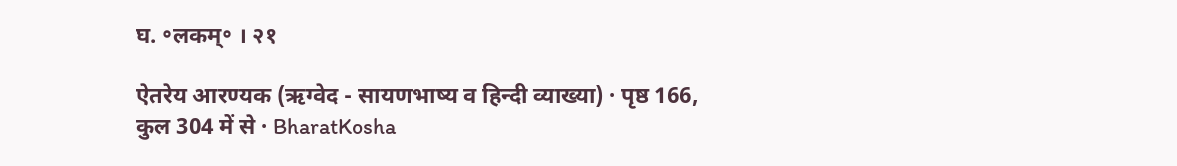घ. ॰लकम्॰ । २१

ऐतरेय आरण्यक (ऋग्वेद - सायणभाष्य व हिन्दी व्याख्या) · पृष्ठ 166, कुल 304 में से · BharatKosha